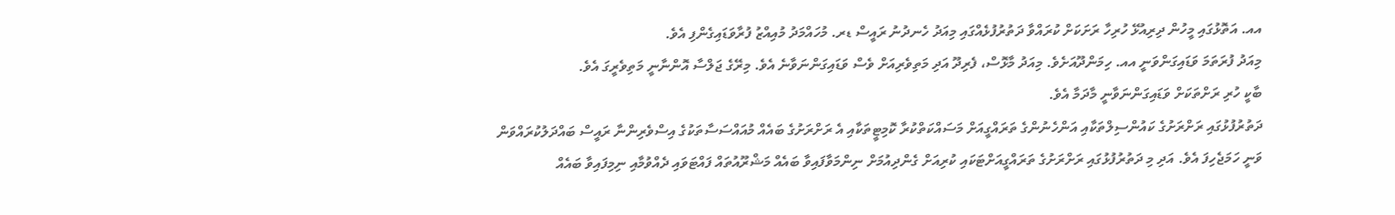އއ. އަތޮޅުގައި މީހުން ދިރިއުޅޭ ހުރިހާ ރަށަކަށް ކުރައްވާ ދަތުރުފުޅެއްގައި މިއަދު ހެނދުނު ރައީސް ޑރ. މުހައްމަދު މުއިއްޒު ފުރާވަޑައިގެންފި އެވެ.
މިއަދު ފުރަތަމަ ވަޑައިގަންވަނީ އއ. ހިމަންދޫއަށެވެ. މިއަދު މާޅޮސް، ފެރިދޫ އަދި މަތިވެރިއަށް ވެސް ވަޑައިގަންނަވާނެ އެވެ. މިރޭގެ ޖަލްސާ އޮންނާނީ މަތިވެރީގަ އެވެ.
ބާކީ ހުރި ރަށްތަކަށް ވަޑައިގަންނަވާނީ މާދަމާ އެވެ.
ދަތުރުފުޅުގައި ރަށްރަށުގެ ކައުންސިލްތަކާއި އަންހެނުންގެ ތަރައްގީއަށް މަސައްކަތްކުރާ ކޮމިޓީތަކާއި އެ ރަށްރަށުގެ ބައެއް މުއައްސަސާތަކުގެ އިސްވެރިންނާ ރައީސް ބައްދަލުކުރައްވަން ވަނީ ހަމަޖެހިފަ އެވެ. އަދި މި ދަތުރުފުޅުގައި ރަށްރަށުގެ ތަރައްގީއަށްޓަކައި ކުރިއަށް ގެންދިއުމަށް ނިންމަވާފައިވާ ބައެއް މަޝްރޫއުތައް ފައްޓަވައި ދެއްވުމާއި ނިމިފައިވާ ބައެއް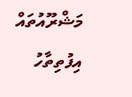މަޝްރޫއުތައް އިފުތިތާހު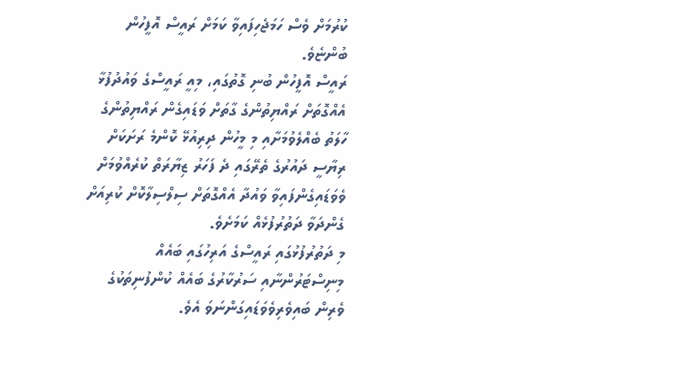ކުރުމަށް ވެސް ހަމަޖެހިފައިވާ ކަމަށް ރައީސް އޮފީހުން ބުންޏެވެ.
ރައީސް އޮފީހުން ބުނި ގޮތުގައި، މިއީ ރައީސްގެ ވައުދުފުޅާ އެއްގޮތަށް ރައްޔިތުންގެ ގާތަށް ވަޑައިގެން ރައްޔިތުންގެ ހާލަތު ބެއްލެވުމަށާއި މި މީހުން ދިރިއުޅޭ ކޮންމެ ރަށަކަށް ރިޔާސީ ދައުރުގެ ތެރޭގައި ދެ ފަހަރު ޒިޔާރަތް ކުރެއްވުމަށް ވެވަޑައިގެންފައިވާ ވައުދާ އެއްގޮތަށް ސިލްސިލާކޮށް ކުރިއަށް ގެންދަވާ ދަތުރުފުޅެއް ކަމަށެވެ.
މި ދަތުރުފުޅުގައި ރައީސްގެ އަރިހުގައި ބައެއް މިނިސްޓަރުންނާއި ސަރުކާރުގެ ބައެއް ކުންފުނިތަކުގެ ވެރިން ބައިވެރިވެވަޑައިގަންނަވަ އެވެ.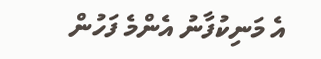އެ މަނިކުފާނު އެންމެ ފަހުން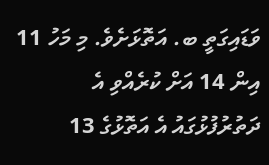ވަޑައިގަތީ ބ. އަތޮޅަށެވެ. މި މަހު 11 އިން 14 އަށް ކުރެއްވި އެ ދަތުރުފުޅުގައު އެ އަތޮޅުގެ 13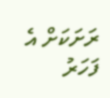ރަށަކަށް އެ ފަހަރު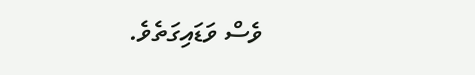ވެސް ވަޑައިގަތެވެ.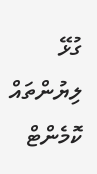ގުޅޭ ލިޔުންތައް
ކޮމެންޓް